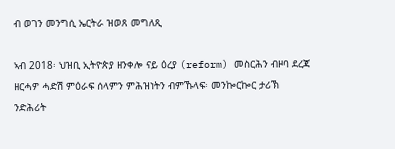ብ ወገን መንግሲ ኤርትራ ዝወጸ መግለጺ

ኣብ 2018፡ ህዝቢ ኢትዮጵያ ዘንቀሎ ናይ ዕረያ (reform) መስርሕን ብዞባ ደረጃ ዘርሓዎ ሓድሽ ምዕራፍ ሰላምን ምሕዝነትን ብምኹላፍ፡ መንኰርኰር ታሪኽ ንድሕሪት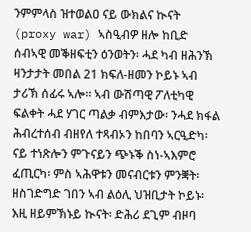ንምምላስ ዝተወልዐ ናይ ውክልና ኲናት (proxy war) ኣስዒብዎ ዘሎ ከቢድ ሰብኣዊ መቕዘፍቲን ዕንወትን፡ ሓደ ካብ ዘሕንኽ ዛንታታት መበል 21 ክፍለ-ዘመን ኮይኑ ኣብ ታሪኽ ሰፊሩ ኣሎ። ኣብ ውሽጣዊ ፖለቲካዊ ፍልቀት ሓደ ሃገር ጣልቃ ብምእታው፡ ንሓደ ክፋል ሕብረተሰብ ብዘየለ ተጻብኦን ከበባን ኣርዒድካ፡ ናይ ተነጽሎን ምጉናይን ጭኑቕ ስነ-ኣእምሮ ፈጢርካ፡ ምስ ኣሕዋቱን መናብርቱን ምንቛት፡ ዘስገድግድ ገበን ኣብ ልዕሊ ህዝቢታት ኮይኑ፡ እዚ ዘይምኽኑይ ኲናት፡ ድሕሪ ደጊም ብዞባ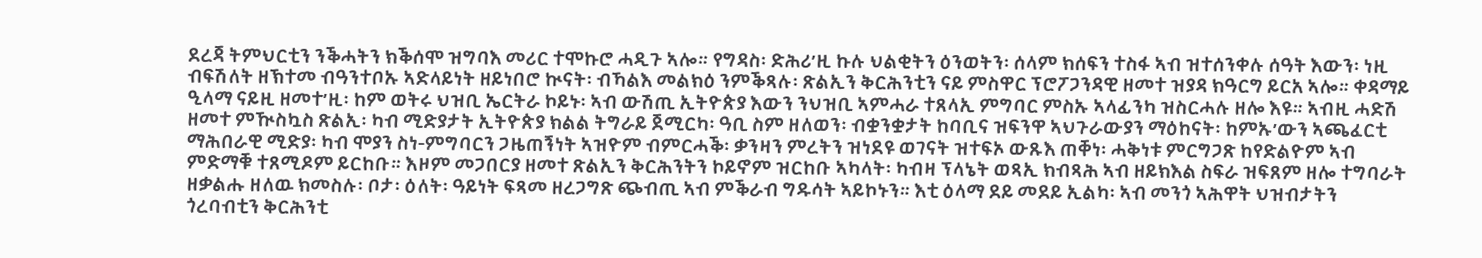ደረጃ ትምህርቲን ንቕሓትን ክቕሰሞ ዝግባእ መሪር ተሞኩሮ ሓዲጉ ኣሎ። የግዳስ፡ ድሕሪ’ዚ ኩሉ ህልቂትን ዕንወትን፡ ሰላም ክሰፍን ተስፋ ኣብ ዝተሰንቀሉ ሰዓት እውን፡ ነዚ ብፍሽለት ዘኽተመ ብዓንተቦኡ ኣድላይነት ዘይነበሮ ኲናት፡ ብኻልእ መልክዕ ንምቕጻሉ፡ ጽልኢን ቅርሕንቲን ናይ ምስዋር ፕሮፖጋንዳዊ ዘመተ ዝያዳ ክዓርግ ይርአ ኣሎ። ቀዳማይ ዒላማ ናይዚ ዘመተ’ዚ፡ ከም ወትሩ ህዝቢ ኤርትራ ኮይኑ፡ ኣብ ውሽጢ ኢትዮጵያ እውን ንህዝቢ ኣምሓራ ተጸላኢ ምግባር ምስኡ ኣላፊንካ ዝስርሓሉ ዘሎ እዩ። ኣብዚ ሓድሽ ዘመተ ምዂስኳስ ጽልኢ፡ ካብ ሚድያታት ኢትዮጵያ ክልል ትግራይ ጀሚርካ፡ ዓቢ ስም ዘለወን፡ ብቋንቋታት ከባቢና ዝፍንዋ ኣህጉራውያን ማዕከናት፡ ከምኡ’ውን ኣጫፈርቲ ማሕበራዊ ሚድያ፡ ካብ ሞያን ስነ-ምግባርን ጋዜጠኝነት ኣዝዮም ብምርሓቕ፡ ቃንዛን ምረትን ዝነደዩ ወገናት ዝተፍኦ ውጹእ ጠቐነ፡ ሓቅነቱ ምርግጋጽ ከየድልዮም ኣብ ምድማቑ ተጸሚዶም ይርከቡ። እዞም መጋበርያ ዘመተ ጽልኢን ቅርሕንትን ኮይኖም ዝርከቡ ኣካላት፡ ካብዛ ፕላኔት ወጻኢ ክብጻሕ ኣብ ዘይክእል ስፍራ ዝፍጸም ዘሎ ተግባራት ዘቃልሑ ዘለዉ ክመስሉ፡ ቦታ፡ ዕለት፡ ዓይነት ፍጻመ ዘረጋግጽ ጭብጢ ኣብ ምቕራብ ግዱሳት ኣይኮኑን። እቲ ዕላማ ደይ መደይ ኢልካ፡ ኣብ መንጎ ኣሕዋት ህዝብታትን ጎረባብቲን ቅርሕንቲ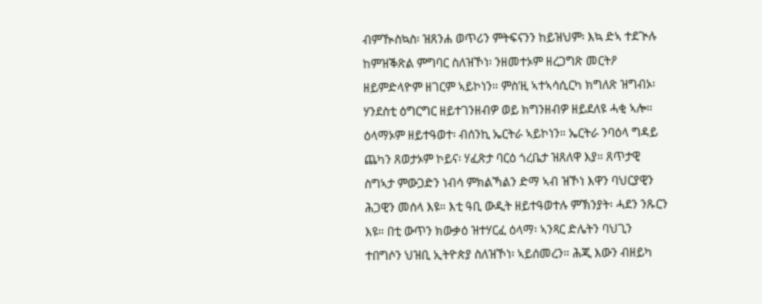ብምዂስኳስ፡ ዝጸንሐ ወጥሪን ምትፍናንን ከይዝህም፡ እኳ ድኣ ተደጒሉ ከምዝቕጽል ምግባር ስለዝኾነ፡ ንዘመተኦም ዘረጋግጽ መርትዖ ዘይምድላዮም ዘገርም ኣይኮነን። ምስ’ዚ ኣተኣሳሲርካ ክግለጽ ዝግብኦ፡ ሃንደስቲ ዕግርግር ዘይተገንዘብዎ ወይ ክግንዘብዎ ዘይደለዩ ሓቂ ኣሎ። ዕላማኦም ዘይተዓወተ፡ ብሰንኪ ኤርትራ ኣይኮነን። ኤርትራ ንባዕላ ግዳይ ጨካን ጸወታኦም ኮይና፡ ሃፈጽታ ባርዕ ጎረቤታ ዝጸለዋ እያ። ጸጥታዊ ስግኣታ ምውጋድን ነብሳ ምክልኻልን ድማ ኣብ ዝኾነ እዋን ባህርያዊን ሕጋዊን መሰላ እዩ። እቲ ዓቢ ውዲት ዘይተዓወተሉ ምኽንያት፡ ሓደን ንጹርን እዩ። በቲ ውጥን ክውቃዕ ዝተሃርፈ ዕላማ፡ ኣንጻር ድሌትን ባህጊን ተበግሶን ህዝቢ ኢትዮጵያ ስለዝኾነ፡ ኣይሰመረን። ሕጂ እውን ብዘይካ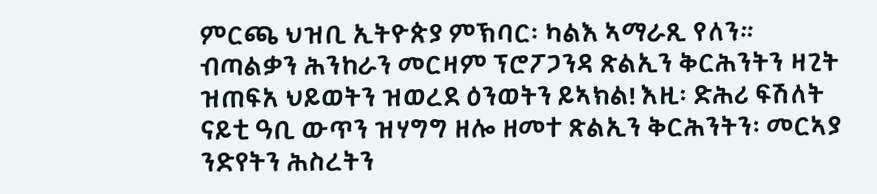ምርጫ ህዝቢ ኢትዮጵያ ምኽባር፡ ካልእ ኣማራጺ የለን። ብጣልቃን ሕንከራን መርዛም ፕሮፖጋንዳ ጽልኢን ቅርሕንትን ዛጊት ዝጠፍአ ህይወትን ዝወረደ ዕንወትን ይኣክል! እዚ፡ ድሕሪ ፍሽለት ናይቲ ዓቢ ውጥን ዝሃግግ ዘሎ ዘመተ ጽልኢን ቅርሕንትን፡ መርኣያ ንድየትን ሕስረትን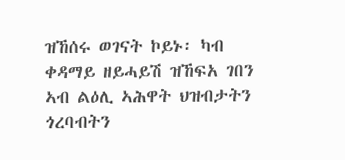ዝኸሰሩ ወገናት ኮይኑ፡ ካብ ቀዳማይ ዘይሓይሽ ዝኸፍአ ገበን ኣብ ልዕሊ ኣሕዋት ህዝብታትን ጎረባብትን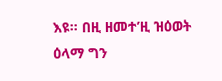እዩ። በዚ ዘመተ’ዚ ዝዕወት ዕላማ ግን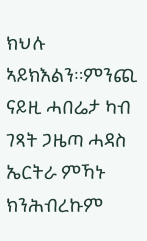ክህሉ ኣይክእልን።ምንጪ ናይዚ ሓበሬታ ካብ ገጻት ጋዜጣ ሓዳስ ኤርትራ ምኻኑ ክንሕብረኩም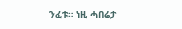ንፈቱ። ነዚ ሓበሬታ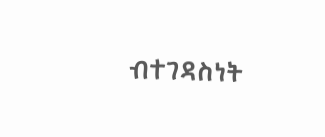ብተገዳስነት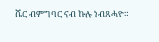ሼር ብምግባር ናብ ኩሉ ነብጸሓዮ።